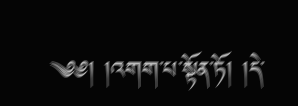༄༅། །འགག་པ་སྟོན་ཏོ། །དེ་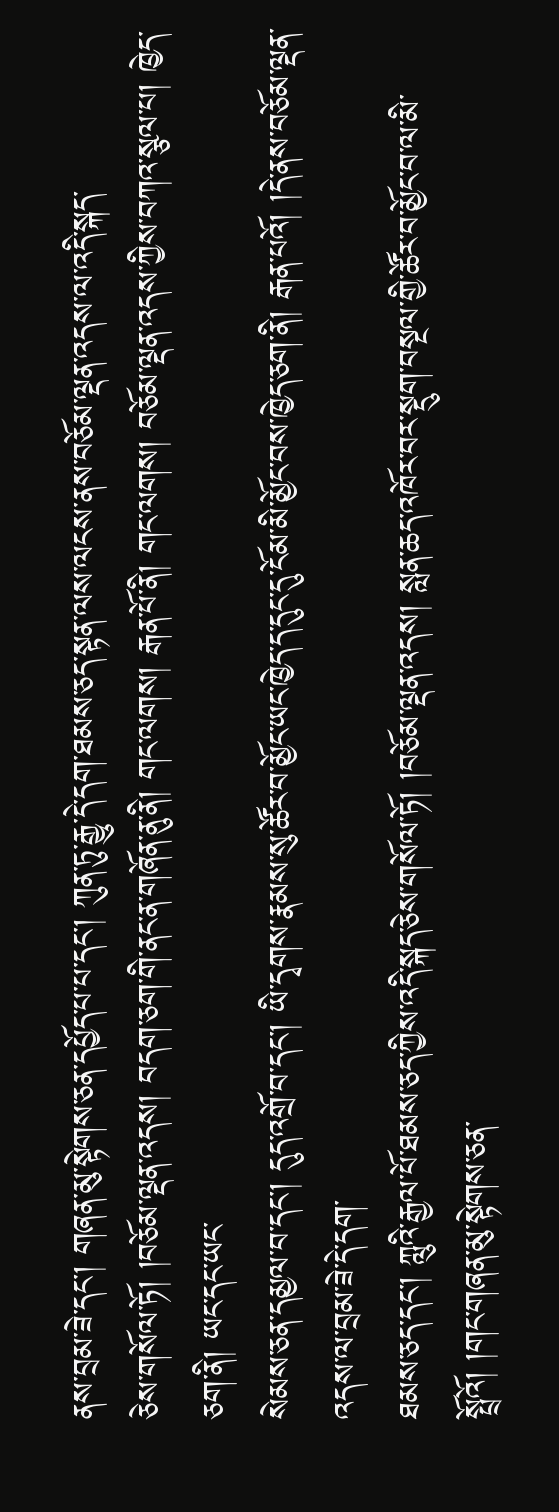ནས་བྲམ་ཟེ་དང་། གཞན་མུ་སྟེགས་ཅན་དཔྱོད་པ་པ་དང་། ཀུན་ཏུ་རྒྱུ་དེ་དག་ཐམས་ཅད་སྟན་ལས་ལངས་ནས་བཅོམ་ལྡན་འདས་ལ་འདི་སྐད་
ཅེས་གསོལ་ཏོ། །བཅོམ་ལྡན་འདས། བདག་ཅག་གི་ནང་ན་གཞོན་ནུ་ནི། གང་ལགས། རྒན་པོ་ནི། གང་ལགས། བཅོམ་ལྡན་འདས་ཀྱིས་བཀའ་སྩལ་པ། ཁྱེད་ཅག་ནི། ཡང་དང་ཡང་
སེམས་ཅན་དམྱལ་བ་དང་། དུད་འགྲོ་བ་དང་། ཡི་དྭགས་རྣམས་སུ་ཚོར་བ་མྱོང་ཡང་ཁྱེད་ད་དུང་དུ་ངོམ་མི་མྱོང་བས་ཁྱེད་ཅག་ནི། རྒན་པའོ། །དེ་ནས་བཅོམ་ལྡན་འདས་ལ་བྲམ་ཟེ་དེ་དག་
ཐམས་ཅད་དང་། ཀླུའི་རྒྱལ་པོ་ཐམས་ཅད་ཀྱིས་འདི་སྐད་ཅེས་གསོལ་ཏོ། །བཅོམ་ལྡན་འདས། སླན་ཆད་འཁོར་བར་སྡུག་བསྔལ་གྱི་ཚོར་བ་མྱོང་བ་ལ་མི་སྤྲོའོ། །གང་གཞན་མུ་སྟེགས་ཅན་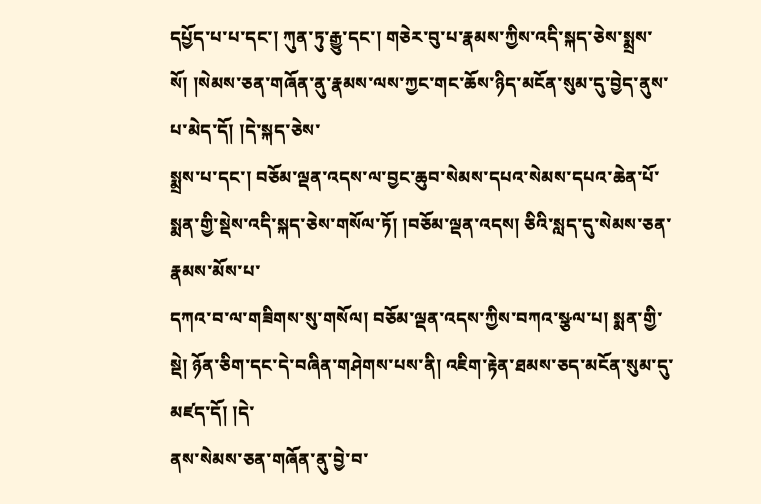དཔྱོད་པ་པ་དང་། ཀུན་ཏུ་རྒྱུ་དང་། གཅེར་བུ་པ་རྣམས་ཀྱིས་འདི་སྐད་ཅེས་སྨྲས་སོ། །སེམས་ཅན་གཞོན་ནུ་རྣམས་ལས་ཀྱང་གང་ཆོས་ཉིད་མངོན་སུམ་དུ་བྱེད་ནུས་པ་མེད་དོ། །དེ་སྐད་ཅེས་
སྨྲས་པ་དང་། བཅོམ་ལྡན་འདས་ལ་བྱང་ཆུབ་སེམས་དཔའ་སེམས་དཔའ་ཆེན་པོ་སྨན་གྱི་སྡེས་འདི་སྐད་ཅེས་གསོལ་ཏོ། །བཅོམ་ལྡན་འདས། ཅིའི་སླད་དུ་སེམས་ཅན་རྣམས་མོས་པ་
དཀའ་བ་ལ་གཟིགས་སུ་གསོལ། བཅོམ་ལྡན་འདས་ཀྱིས་བཀའ་སྩལ་པ། སྨན་གྱི་སྡེ། ཉོན་ཅིག་དང་དེ་བཞིན་གཤེགས་པས་ནི། འཇིག་རྟེན་ཐམས་ཅད་མངོན་སུམ་དུ་མཛད་དོ། །དེ་
ནས་སེམས་ཅན་གཞོན་ནུ་བྱེ་བ་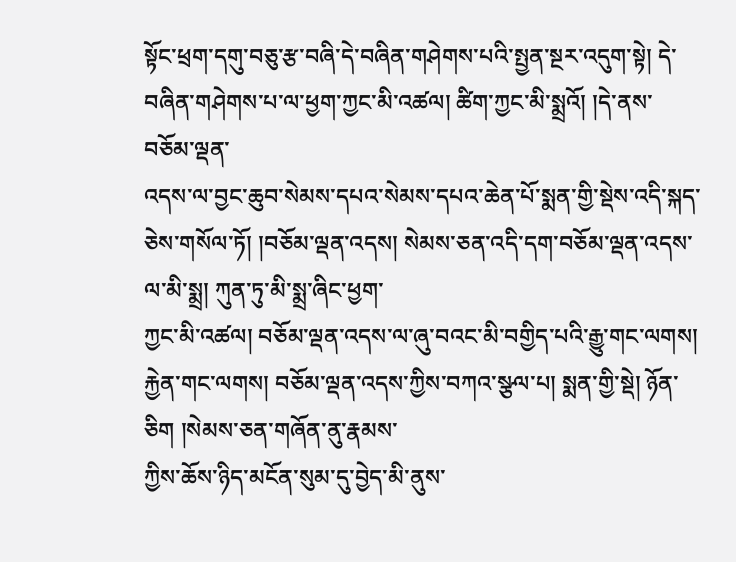སྟོང་ཕྲག་དགུ་བཅུ་རྩ་བཞི་དེ་བཞིན་གཤེགས་པའི་སྤྱན་སྔར་འདུག་སྟེ། དེ་བཞིན་གཤེགས་པ་ལ་ཕྱག་ཀྱང་མི་འཚལ། ཚིག་ཀྱང་མི་སྨྲའོ། །དེ་ནས་བཅོམ་ལྡན་
འདས་ལ་བྱང་ཆུབ་སེམས་དཔའ་སེམས་དཔའ་ཆེན་པོ་སྨན་གྱི་སྡེས་འདི་སྐད་ཅེས་གསོལ་ཏོ། །བཅོམ་ལྡན་འདས། སེམས་ཅན་འདི་དག་བཅོམ་ལྡན་འདས་ལ་མི་སྨྲ། ཀུན་ཏུ་མི་སྨྲ་ཞིང་ཕྱག་
ཀྱང་མི་འཚལ། བཅོམ་ལྡན་འདས་ལ་ཞུ་བའང་མི་བགྱིད་པའི་རྒྱུ་གང་ལགས། རྐྱེན་གང་ལགས། བཅོམ་ལྡན་འདས་ཀྱིས་བཀའ་སྩལ་པ། སྨན་གྱི་སྡེ། ཉོན་ཅིག །སེམས་ཅན་གཞོན་ནུ་རྣམས་
ཀྱིས་ཆོས་ཉིད་མངོན་སུམ་དུ་བྱེད་མི་ནུས་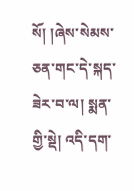སོ། །ཞེས་སེམས་ཅན་གང་དེ་སྐད་ཟེར་བ་ལ། སྨན་གྱི་སྡེ། འདི་དག་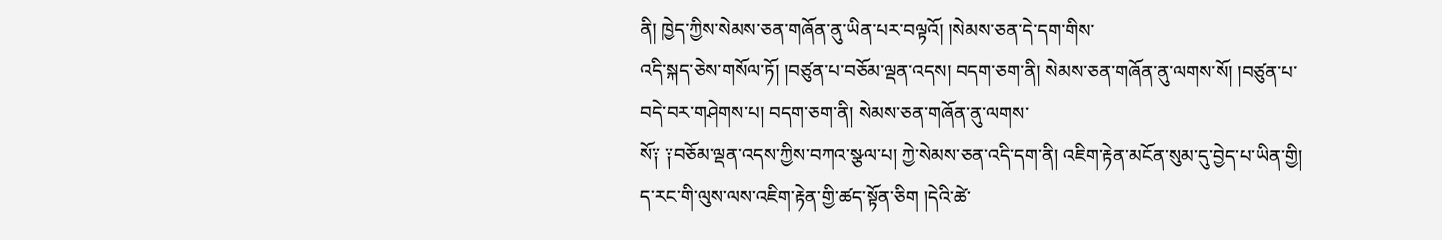ནི། ཁྱེད་ཀྱིས་སེམས་ཅན་གཞོན་ནུ་ཡིན་པར་བལྟའོ། །སེམས་ཅན་དེ་དག་གིས་
འདི་སྐད་ཅེས་གསོལ་ཏོ། །བཙུན་པ་བཅོམ་ལྡན་འདས། བདག་ཅག་ནི། སེམས་ཅན་གཞོན་ནུ་ལགས་སོ། །བཙུན་པ་བདེ་བར་གཤེགས་པ། བདག་ཅག་ནི། སེམས་ཅན་གཞོན་ནུ་ལགས་
སོ༑ ༑བཅོམ་ལྡན་འདས་ཀྱིས་བཀའ་སྩལ་པ། ཀྱེ་སེམས་ཅན་འདི་དག་ནི། འཇིག་རྟེན་མངོན་སུམ་དུ་བྱེད་པ་ཡིན་གྱི། ད་རང་གི་ལུས་ལས་འཇིག་རྟེན་གྱི་ཚད་སྟོན་ཅིག །དེའི་ཚེ་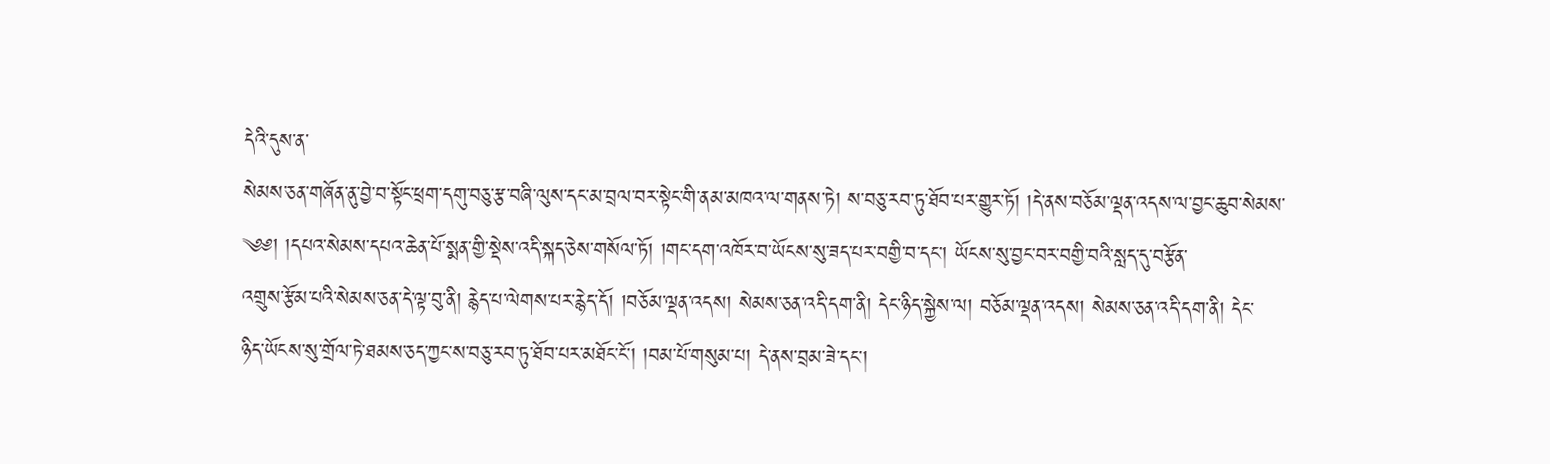དེའི་དུས་ན་
སེམས་ཅན་གཞོན་ནུ་བྱེ་བ་སྟོང་ཕྲག་དགུ་བཅུ་རྩ་བཞི་ལུས་དང་མ་བྲལ་བར་སྟེང་གི་ནམ་མཁའ་ལ་གནས་ཏེ། ས་བཅུ་རབ་ཏུ་ཐོབ་པར་གྱུར་ཏོ། །དེ་ནས་བཅོམ་ལྡན་འདས་ལ་བྱང་ཆུབ་སེམས་
༄༅། །དཔའ་སེམས་དཔའ་ཆེན་པོ་སྨན་གྱི་སྡེས་འདི་སྐད་ཅེས་གསོལ་ཏོ། །གང་དག་འཁོར་བ་ཡོངས་སུ་ཟད་པར་བགྱི་བ་དང་། ཡོངས་སུ་བྱང་བར་བགྱི་བའི་སླད་དུ་བརྩོན་
འགྲུས་རྩོམ་པའི་སེམས་ཅན་དེ་ལྟ་བུ་ནི། རྙེད་པ་ལེགས་པར་རྙེད་དོ། །བཅོམ་ལྡན་འདས། སེམས་ཅན་འདི་དག་ནི། དེང་ཉིད་སྐྱེས་ལ། བཅོམ་ལྡན་འདས། སེམས་ཅན་འདི་དག་ནི། དེང་
ཉིད་ཡོངས་སུ་གྲོལ་ཏེ་ཐམས་ཅད་ཀྱང་ས་བཅུ་རབ་ཏུ་ཐོབ་པར་མཐོང་ངོ་། །བམ་པོ་གསུམ་པ། དེ་ནས་བྲམ་ཟེ་དང་།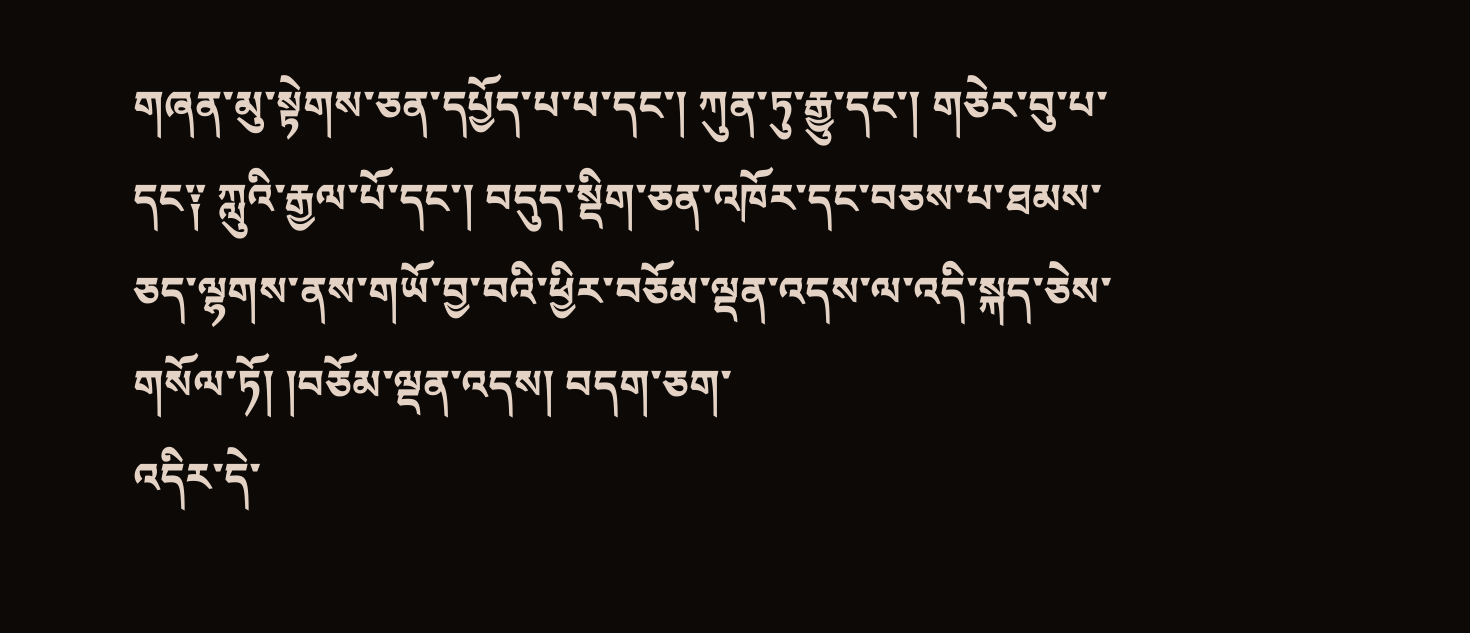གཞན་མུ་སྟེགས་ཅན་དཔྱོད་པ་པ་དང་། ཀུན་ཏུ་རྒྱུ་དང་། གཅེར་བུ་པ་
དང༑ ཀླུའི་རྒྱལ་པོ་དང་། བདུད་སྡིག་ཅན་འཁོར་དང་བཅས་པ་ཐམས་ཅད་ལྷགས་ནས་གཡོ་བྱ་བའི་ཕྱིར་བཅོམ་ལྡན་འདས་ལ་འདི་སྐད་ཅེས་གསོལ་ཏོ། །བཅོམ་ལྡན་འདས། བདག་ཅག་
འདིར་དེ་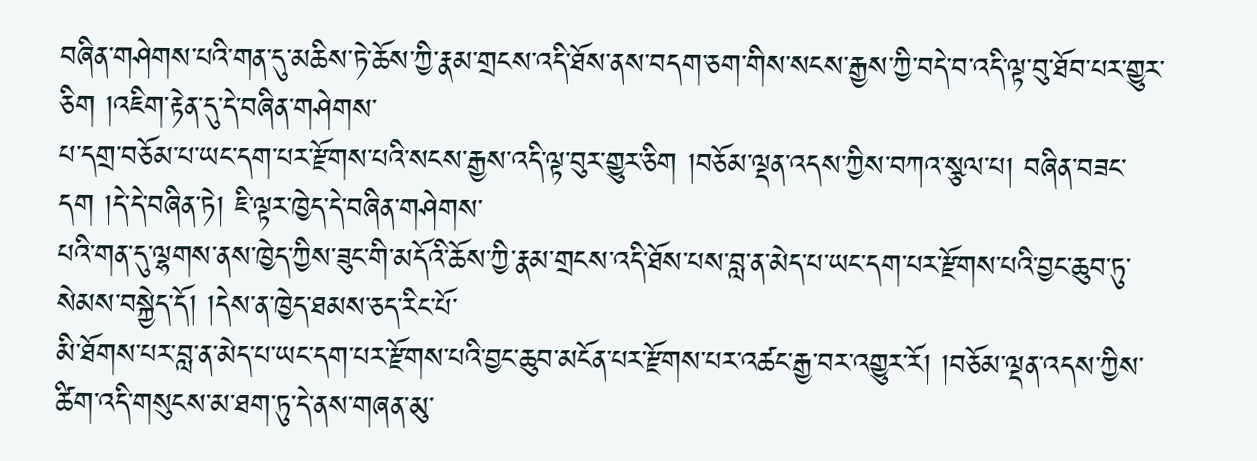བཞིན་གཤེགས་པའི་གན་དུ་མཆིས་ཏེ་ཆོས་ཀྱི་རྣམ་གྲངས་འདི་ཐོས་ནས་བདག་ཅག་གིས་སངས་རྒྱས་ཀྱི་བདེ་བ་འདི་ལྟ་བུ་ཐོབ་པར་གྱུར་ཅིག །འཇིག་རྟེན་དུ་དེ་བཞིན་གཤེགས་
པ་དགྲ་བཅོམ་པ་ཡང་དག་པར་རྫོགས་པའི་སངས་རྒྱས་འདི་ལྟ་བུར་གྱུར་ཅིག །བཅོམ་ལྡན་འདས་ཀྱིས་བཀའ་སྩལ་པ། བཞིན་བཟང་དག །དེ་དེ་བཞིན་ཏེ། ཇི་ལྟར་ཁྱེད་དེ་བཞིན་གཤེགས་
པའི་གན་དུ་ལྷགས་ནས་ཁྱེད་ཀྱིས་ཟུང་གི་མདོའི་ཆོས་ཀྱི་རྣམ་གྲངས་འདི་ཐོས་པས་བླ་ན་མེད་པ་ཡང་དག་པར་རྫོགས་པའི་བྱང་ཆུབ་ཏུ་སེམས་བསྐྱེད་དོ། །དེས་ན་ཁྱེད་ཐམས་ཅད་རིང་པོ་
མི་ཐོགས་པར་བླ་ན་མེད་པ་ཡང་དག་པར་རྫོགས་པའི་བྱང་ཆུབ་མངོན་པར་རྫོགས་པར་འཚང་རྒྱ་བར་འགྱུར་རོ། །བཅོམ་ལྡན་འདས་ཀྱིས་ཚིག་འདི་གསུངས་མ་ཐག་ཏུ་དེ་ནས་གཞན་མུ་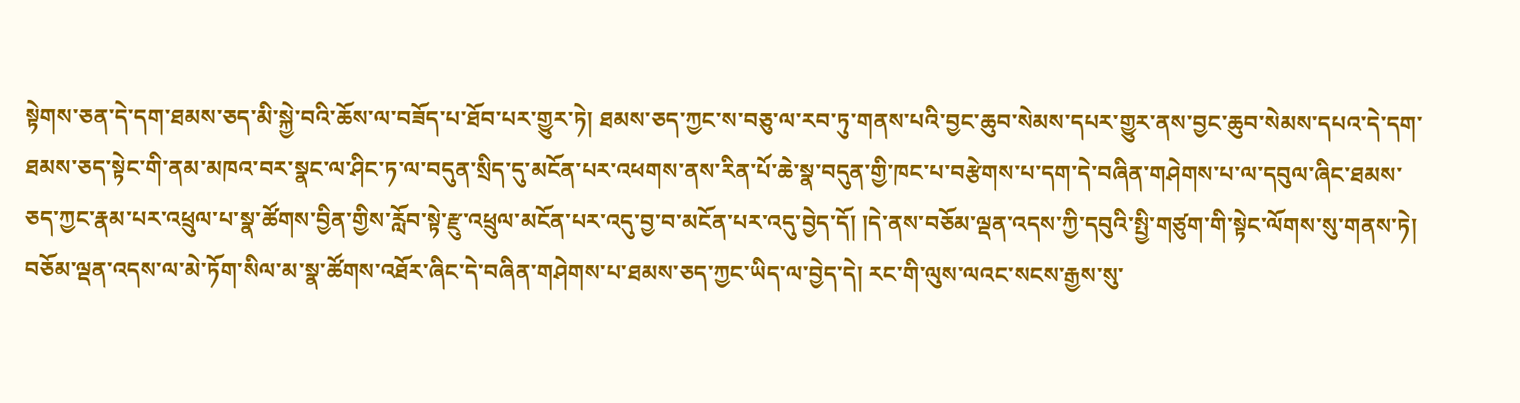སྟེགས་ཅན་དེ་དག་ཐམས་ཅད་མི་སྐྱེ་བའི་ཆོས་ལ་བཟོད་པ་ཐོབ་པར་གྱུར་ཏེ། ཐམས་ཅད་ཀྱང་ས་བཅུ་ལ་རབ་ཏུ་གནས་པའི་བྱང་ཆུབ་སེམས་དཔར་གྱུར་ནས་བྱང་ཆུབ་སེམས་དཔའ་དེ་དག་
ཐམས་ཅད་སྟེང་གི་ནམ་མཁའ་བར་སྣང་ལ་ཤིང་ཏ་ལ་བདུན་སྲིད་དུ་མངོན་པར་འཕགས་ནས་རིན་པོ་ཆེ་སྣ་བདུན་གྱི་ཁང་པ་བརྩེགས་པ་དག་དེ་བཞིན་གཤེགས་པ་ལ་དབུལ་ཞིང་ཐམས་
ཅད་ཀྱང་རྣམ་པར་འཕྲུལ་པ་སྣ་ཚོགས་བྱིན་གྱིས་རློབ་སྟེ་རྫུ་འཕྲུལ་མངོན་པར་འདུ་བྱ་བ་མངོན་པར་འདུ་བྱེད་དོ། །དེ་ནས་བཅོམ་ལྡན་འདས་ཀྱི་དབུའི་སྤྱི་གཙུག་གི་སྟེང་ལོགས་སུ་གནས་ཏེ།
བཅོམ་ལྡན་འདས་ལ་མེ་ཏོག་སིལ་མ་སྣ་ཚོགས་འཐོར་ཞིང་དེ་བཞིན་གཤེགས་པ་ཐམས་ཅད་ཀྱང་ཡིད་ལ་བྱེད་དེ། རང་གི་ལུས་ལའང་སངས་རྒྱས་སུ་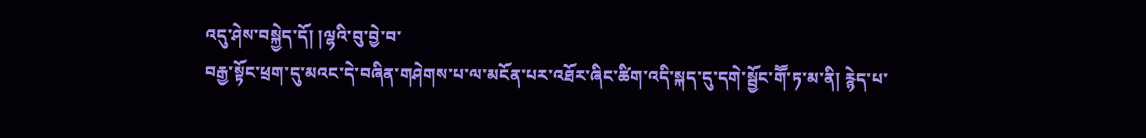འདུ་ཤེས་བསྐྱེད་དོ། །ལྷའི་བུ་བྱེ་བ་
བརྒྱ་སྟོང་ཕྲག་དུ་མའང་དེ་བཞིན་གཤེགས་པ་ལ་མངོན་པར་འཐོར་ཞིང་ཚིག་འདི་སྐད་དུ་དགེ་སྦྱོང་གཽ་ཏ་མ་ནི། རྙེད་པ་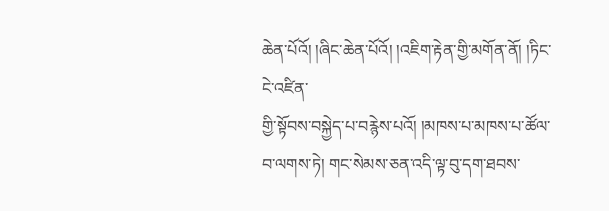ཆེན་པོའོ། །ཞིང་ཆེན་པོའོ། །འཇིག་རྟེན་གྱི་མགོན་ནོ། །ཏིང་ངེ་འཛིན་
གྱི་སྟོབས་བསྐྱེད་པ་བརྙེས་པའོ། །མཁས་པ་མཁས་པ་ཚོལ་བ་ལགས་ཏེ། གང་སེམས་ཅན་འདི་ལྟ་བུ་དག་ཐབས་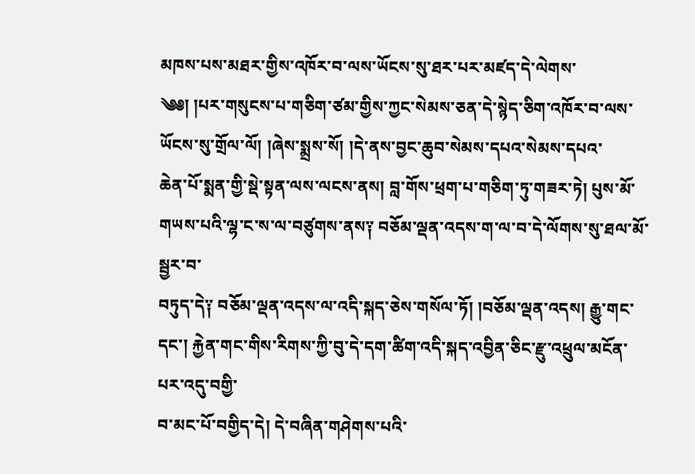མཁས་པས་མཐར་གྱིས་འཁོར་བ་ལས་ཡོངས་སུ་ཐར་པར་མཛད་དེ་ལེགས་
༄༅། །པར་གསུངས་པ་གཅིག་ཙམ་གྱིས་ཀྱང་སེམས་ཅན་དེ་སྙེད་ཅིག་འཁོར་བ་ལས་ཡོངས་སུ་གྲོལ་ལོ། །ཞེས་སྨྲས་སོ། །དེ་ནས་བྱང་ཆུབ་སེམས་དཔའ་སེམས་དཔའ་
ཆེན་པོ་སྨན་གྱི་སྡེ་སྟན་ལས་ལངས་ནས། བླ་གོས་ཕྲག་པ་གཅིག་ཏུ་གཟར་ཏེ། པུས་མོ་གཡས་པའི་ལྷ་ང་ས་ལ་བཙུགས་ནས༑ བཅོམ་ལྡན་འདས་ག་ལ་བ་དེ་ལོགས་སུ་ཐལ་མོ་སྦྱར་བ་
བཏུད་དེ༑ བཅོམ་ལྡན་འདས་ལ་འདི་སྐད་ཅེས་གསོལ་ཏོ། །བཅོམ་ལྡན་འདས། རྒྱུ་གང་དང་། རྐྱེན་གང་གིས་རིགས་ཀྱི་བུ་དེ་དག་ཚིག་འདི་སྐད་འབྱིན་ཅིང་རྫུ་འཕྲུལ་མངོན་པར་འདུ་བགྱི་
བ་མང་པོ་བགྱིད་དེ། དེ་བཞིན་གཤེགས་པའི་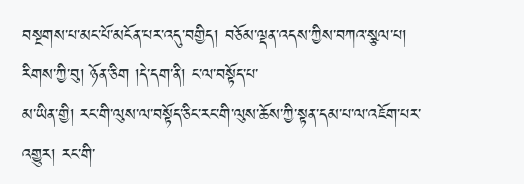བསྔགས་པ་མང་པོ་མངོན་པར་འདུ་བགྱིད། བཅོམ་ལྡན་འདས་ཀྱིས་བཀའ་སྩལ་པ། རིགས་ཀྱི་བུ། ཉོན་ཅིག །དེ་དག་ནི། ང་ལ་བསྟོད་པ་
མ་ཡིན་གྱི། རང་གི་ལུས་ལ་བསྟོད་ཅིང་རང་གི་ལུས་ཆོས་ཀྱི་སྟན་དམ་པ་ལ་འཇོག་པར་འགྱུར། རང་གི་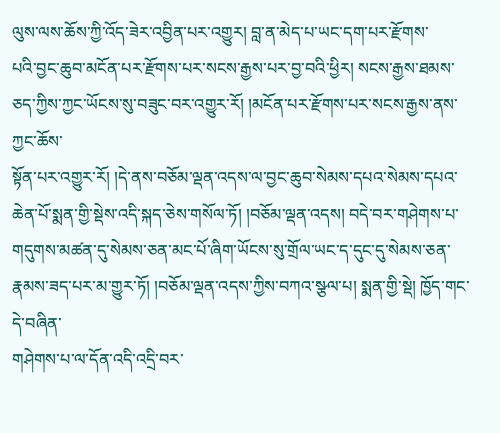ལུས་ལས་ཆོས་ཀྱི་འོད་ཟེར་འབྱིན་པར་འགྱུར། བླ་ན་མེད་པ་ཡང་དག་པར་རྫོགས་
པའི་བྱང་ཆུབ་མངོན་པར་རྫོགས་པར་སངས་རྒྱས་པར་བྱ་བའི་ཕྱིར། སངས་རྒྱས་ཐམས་ཅད་ཀྱིས་ཀྱང་ཡོངས་སུ་བཟུང་བར་འགྱུར་རོ། །མངོན་པར་རྫོགས་པར་སངས་རྒྱས་ནས་ཀྱང་ཆོས་
སྟོན་པར་འགྱུར་རོ། །དེ་ནས་བཅོམ་ལྡན་འདས་ལ་བྱང་ཆུབ་སེམས་དཔའ་སེམས་དཔའ་ཆེན་པོ་སྨན་གྱི་སྡེས་འདི་སྐད་ཅེས་གསོལ་ཏོ། །བཅོམ་ལྡན་འདས། བདེ་བར་གཤེགས་པ་
གདུགས་མཚན་དུ་སེམས་ཅན་མང་པོ་ཞིག་ཡོངས་སུ་གྲོལ་ཡང་ད་དུང་དུ་སེམས་ཅན་རྣམས་ཟད་པར་མ་གྱུར་ཏོ། །བཅོམ་ལྡན་འདས་ཀྱིས་བཀའ་སྩལ་པ། སྨན་གྱི་སྡེ། ཁྱོད་གང་དེ་བཞིན་
གཤེགས་པ་ལ་དོན་འདི་འདྲི་བར་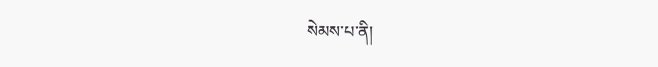སེམས་པ་ནི།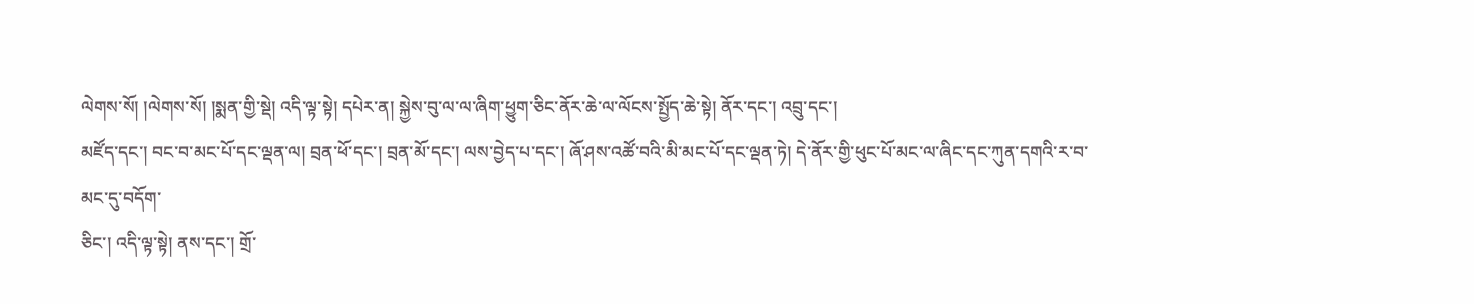ལེགས་སོ། །ལེགས་སོ། །སྨན་གྱི་སྡེ། འདི་ལྟ་སྟེ། དཔེར་ན། སྐྱེས་བུ་ལ་ལ་ཞིག་ཕྱུག་ཅིང་ནོར་ཆེ་ལ་ལོངས་སྤྱོད་ཆེ་སྟེ། ནོར་དང་། འབྲུ་དང་།
མཛོད་དང་། བང་བ་མང་པོ་དང་ལྡན་ལ། བྲན་ཕོ་དང་། བྲན་མོ་དང་། ལས་བྱེད་པ་དང་། ཞོ་ཤས་འཚོ་བའི་མི་མང་པོ་དང་ལྡན་ཏེ། དེ་ནོར་གྱི་ཕུང་པོ་མང་ལ་ཞིང་དང་ཀུན་དགའི་ར་བ་མང་དུ་བདོག་
ཅིང་། འདི་ལྟ་སྟེ། ནས་དང་། གྲོ་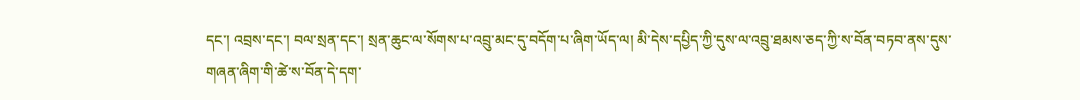དང་། འབྲས་དང་། བལ་སྲན་དང་། སྲན་ཆུང་ལ་སོགས་པ་འབྲུ་མང་དུ་བདོག་པ་ཞིག་ཡོད་ལ། མི་དེས་དཔྱིད་ཀྱི་དུས་ལ་འབྲུ་ཐམས་ཅད་ཀྱི་ས་བོན་བཏབ་ནས་དུས་
གཞན་ཞིག་གི་ཚེ་ས་བོན་དེ་དག་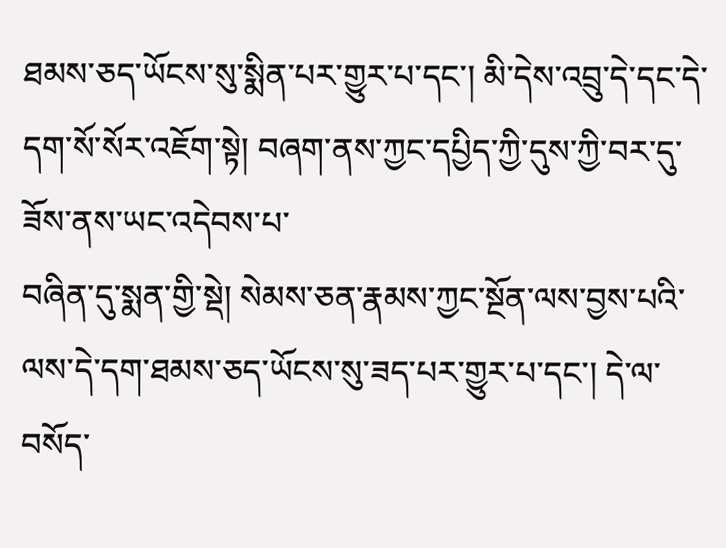ཐམས་ཅད་ཡོངས་སུ་སྨིན་པར་གྱུར་པ་དང་། མི་དེས་འབྲུ་དེ་དང་དེ་དག་སོ་སོར་འཇོག་སྟེ། བཞག་ནས་ཀྱང་དཔྱིད་ཀྱི་དུས་ཀྱི་བར་དུ་ཟོས་ནས་ཡང་འདེབས་པ་
བཞིན་དུ་སྨན་གྱི་སྡེ། སེམས་ཅན་རྣམས་ཀྱང་སྔོན་ལས་བྱས་པའི་ལས་དེ་དག་ཐམས་ཅད་ཡོངས་སུ་ཟད་པར་གྱུར་པ་དང་། དེ་ལ་བསོད་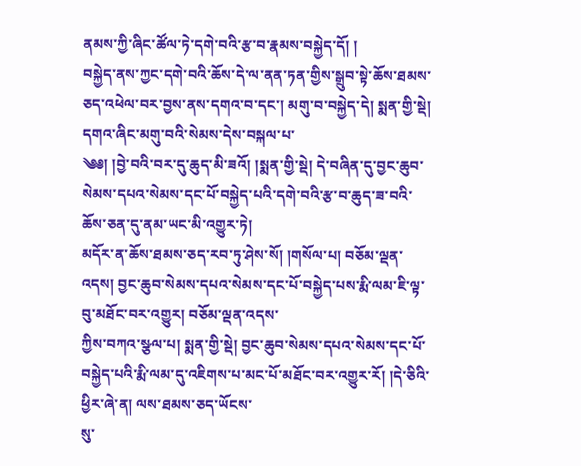ནམས་ཀྱི་ཞིང་ཚོལ་ཏེ་དགེ་བའི་རྩ་བ་རྣམས་བསྐྱེད་དོ། །
བསྐྱེད་ནས་ཀྱང་དགེ་བའི་ཆོས་དེ་ལ་ནན་ཏན་གྱིས་སྒྲུབ་སྟེ་ཆོས་ཐམས་ཅད་འཕེལ་བར་བྱས་ནས་དགའ་བ་དང་། མགུ་བ་བསྐྱེད་དེ། སྨན་གྱི་སྡེ། དགའ་ཞིང་མགུ་བའི་སེམས་དེས་བསྐལ་པ་
༄༅། །བྱེ་བའི་བར་དུ་ཆུད་མི་ཟའོ། །སྨན་གྱི་སྡེ། དེ་བཞིན་དུ་བྱང་ཆུབ་སེམས་དཔའ་སེམས་དང་པོ་བསྐྱེད་པའི་དགེ་བའི་རྩ་བ་ཆུད་ཟ་བའི་ཆོས་ཅན་དུ་ནམ་ཡང་མི་འགྱུར་ཏེ།
མདོར་ན་ཆོས་ཐམས་ཅད་རབ་ཏུ་ཤེས་སོ། །གསོལ་པ། བཅོམ་ལྡན་འདས། བྱང་ཆུབ་སེམས་དཔའ་སེམས་དང་པོ་བསྐྱེད་པས་རྨི་ལམ་ཇི་ལྟ་བུ་མཐོང་བར་འགྱུར། བཅོམ་ལྡན་འདས་
ཀྱིས་བཀའ་སྩལ་པ། སྨན་གྱི་སྡེ། བྱང་ཆུབ་སེམས་དཔའ་སེམས་དང་པོ་བསྐྱེད་པའི་རྨི་ལམ་དུ་འཇིགས་པ་མང་པོ་མཐོང་བར་འགྱུར་རོ། །དེ་ཅིའི་ཕྱིར་ཞེ་ན། ལས་ཐམས་ཅད་ཡོངས་
སུ་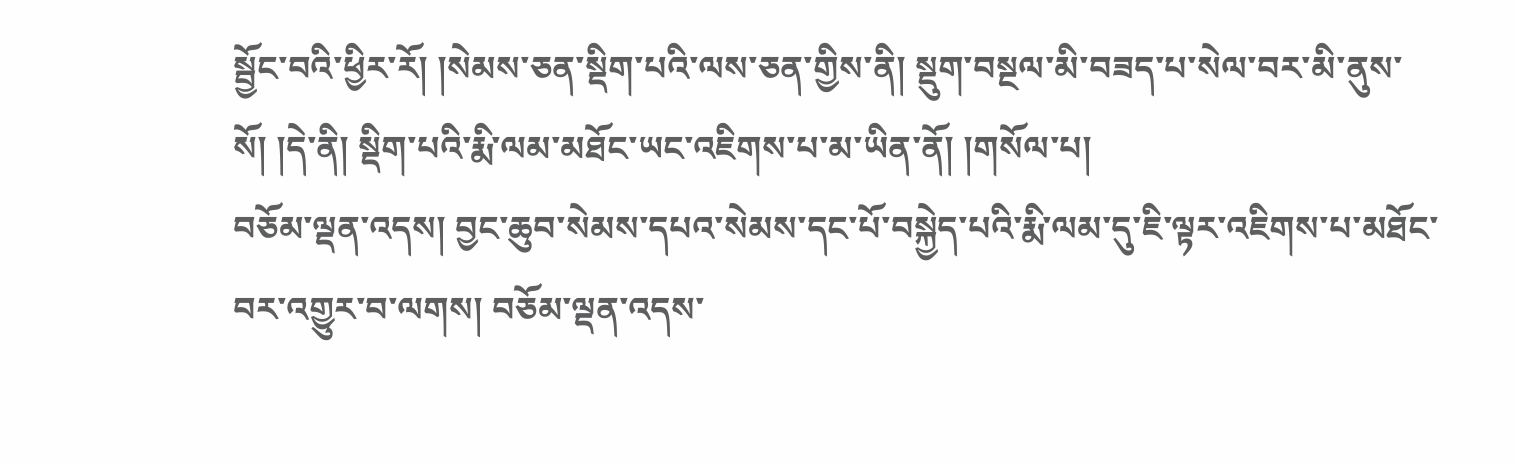སྦྱོང་བའི་ཕྱིར་རོ། །སེམས་ཅན་སྡིག་པའི་ལས་ཅན་གྱིས་ནི། སྡུག་བསྔལ་མི་བཟད་པ་སེལ་བར་མི་ནུས་སོ། །དེ་ནི། སྡིག་པའི་རྨི་ལམ་མཐོང་ཡང་འཇིགས་པ་མ་ཡིན་ནོ། །གསོལ་པ།
བཅོམ་ལྡན་འདས། བྱང་ཆུབ་སེམས་དཔའ་སེམས་དང་པོ་བསྐྱེད་པའི་རྨི་ལམ་དུ་ཇི་ལྟར་འཇིགས་པ་མཐོང་བར་འགྱུར་བ་ལགས། བཅོམ་ལྡན་འདས་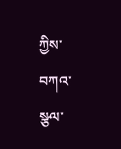ཀྱིས་བཀའ་སྩལ་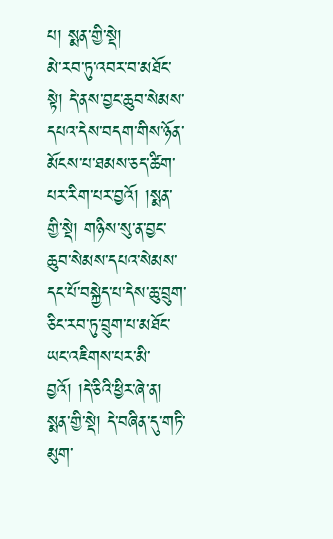པ། སྨན་གྱི་སྡེ།
མེ་རབ་ཏུ་འབར་བ་མཐོང་སྟེ། དེ་ནས་བྱང་ཆུབ་སེམས་དཔའ་དེས་བདག་གིས་ཉོན་མོངས་པ་ཐམས་ཅད་ཚིག་པར་རིག་པར་བྱའོ། །སྨན་གྱི་སྡེ། གཉིས་སུ་ན་བྱང་ཆུབ་སེམས་དཔའ་སེམས་
དང་པོ་བསྐྱེད་པ་དེས་ཆུ་བྲུག་ཅིང་རབ་ཏུ་བྲུག་པ་མཐོང་ཡང་འཇིགས་པར་མི་བྱའོ། །དེ་ཅིའི་ཕྱིར་ཞེ་ན། སྨན་གྱི་སྡེ། དེ་བཞིན་དུ་གཏི་མུག་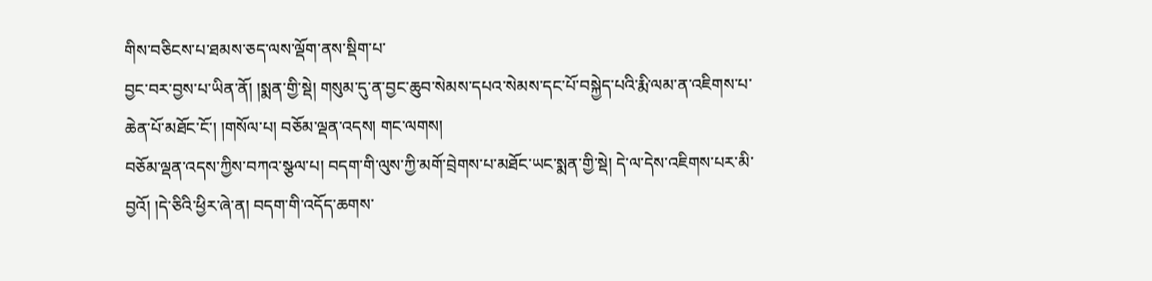གིས་བཅིངས་པ་ཐམས་ཅད་ལས་ལྡོག་ནས་སྡིག་པ་
བྱང་བར་བྱས་པ་ཡིན་ནོ། །སྨན་གྱི་སྡེ། གསུམ་དུ་ན་བྱང་ཆུབ་སེམས་དཔའ་སེམས་དང་པོ་བསྐྱེད་པའི་རྨི་ལམ་ན་འཇིགས་པ་ཆེན་པོ་མཐོང་ངོ་། །གསོལ་པ། བཅོམ་ལྡན་འདས། གང་ལགས།
བཅོམ་ལྡན་འདས་ཀྱིས་བཀའ་སྩལ་པ། བདག་གི་ལུས་ཀྱི་མགོ་བྲེགས་པ་མཐོང་ཡང་སྨན་གྱི་སྡེ། དེ་ལ་དེས་འཇིགས་པར་མི་བྱའོ། །དེ་ཅིའི་ཕྱིར་ཞེ་ན། བདག་གི་འདོད་ཆགས་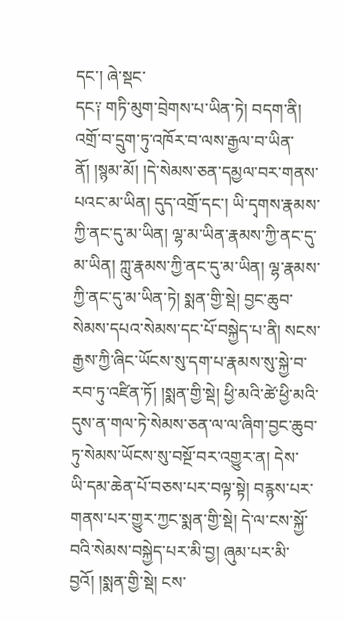དང་། ཞེ་སྡང་
དང༑ གཏི་མུག་བྲེགས་པ་ཡིན་ཏེ། བདག་ནི། འགྲོ་བ་དྲུག་ཏུ་འཁོར་བ་ལས་རྒྱལ་བ་ཡིན་ནོ། །སྙམ་མོ། །དེ་སེམས་ཅན་དམྱལ་བར་གནས་པའང་མ་ཡིན། དུད་འགྲོ་དང་། ཡི་དྭགས་རྣམས་
ཀྱི་ནང་དུ་མ་ཡིན། ལྷ་མ་ཡིན་རྣམས་ཀྱི་ནང་དུ་མ་ཡིན། ཀླུ་རྣམས་ཀྱི་ནང་དུ་མ་ཡིན། ལྷ་རྣམས་ཀྱི་ནང་དུ་མ་ཡིན་ཏེ། སྨན་གྱི་སྡེ། བྱང་ཆུབ་སེམས་དཔའ་སེམས་དང་པོ་བསྐྱེད་པ་ནི། སངས་
རྒྱས་ཀྱི་ཞིང་ཡོངས་སུ་དག་པ་རྣམས་སུ་སྐྱེ་བ་རབ་ཏུ་འཛིན་ཏོ། །སྨན་གྱི་སྡེ། ཕྱི་མའི་ཚེ་ཕྱི་མའི་དུས་ན་གལ་ཏེ་སེམས་ཅན་ལ་ལ་ཞིག་བྱང་ཆུབ་ཏུ་སེམས་ཡོངས་སུ་བསྔོ་བར་འགྱུར་ན། དེས་
ཡི་དམ་ཆེན་པོ་བཅས་པར་བལྟ་སྟེ། བརྙས་པར་གནས་པར་གྱུར་ཀྱང་སྨན་གྱི་སྡེ། དེ་ལ་ངས་སྐྱོ་བའི་སེམས་བསྐྱེད་པར་མི་བྱ། ཞུམ་པར་མི་བྱའོ། །སྨན་གྱི་སྡེ། ངས་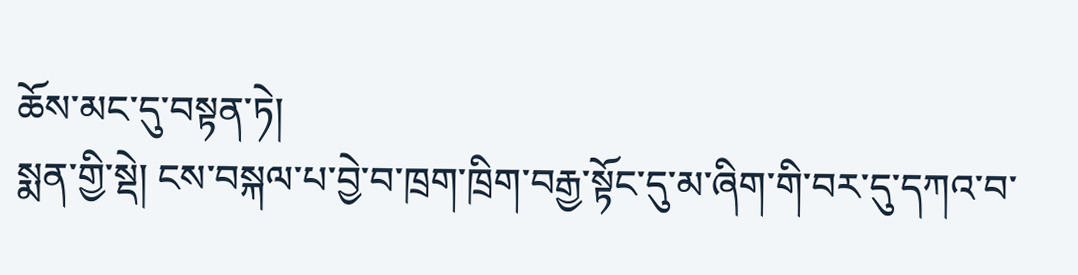ཆོས་མང་དུ་བསྟན་ཏེ།
སྨན་གྱི་སྡེ། ངས་བསྐལ་པ་བྱེ་བ་ཁྲག་ཁྲིག་བརྒྱ་སྟོང་དུ་མ་ཞིག་གི་བར་དུ་དཀའ་བ་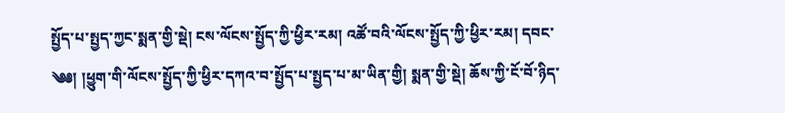སྤྱོད་པ་སྤྱད་ཀྱང་སྨན་གྱི་སྡེ། ངས་ལོངས་སྤྱོད་ཀྱི་ཕྱིར་རམ། འཚོ་བའི་ལོངས་སྤྱོད་ཀྱི་ཕྱིར་རམ། དབང་
༄༅། །ཕྱུག་གི་ལོངས་སྤྱོད་ཀྱི་ཕྱིར་དཀའ་བ་སྤྱོད་པ་སྤྱད་པ་མ་ཡིན་གྱི། སྨན་གྱི་སྡེ། ཆོས་ཀྱི་ངོ་བོ་ཉིད་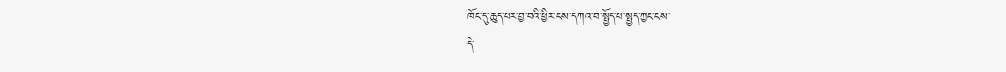ཁོང་དུ་ཆུད་པར་བྱ་བའི་ཕྱིར་ངས་དཀའ་བ་སྤྱོད་པ་སྤྱད་ཀྱང་ངས་
དེ་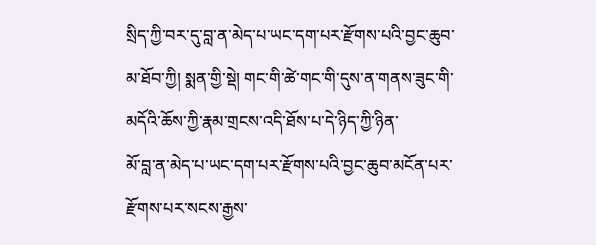སྲིད་ཀྱི་བར་དུ་བླ་ན་མེད་པ་ཡང་དག་པར་རྫོགས་པའི་བྱང་ཆུབ་མ་ཐོབ་ཀྱི། སྨན་གྱི་སྡེ། གང་གི་ཚེ་གང་གི་དུས་ན་གནས་ཟུང་གི་མདོའི་ཆོས་ཀྱི་རྣམ་གྲངས་འདི་ཐོས་པ་དེ་ཉིད་ཀྱི་ཉིན་
མོ་བླ་ན་མེད་པ་ཡང་དག་པར་རྫོགས་པའི་བྱང་ཆུབ་མངོན་པར་རྫོགས་པར་སངས་རྒྱས་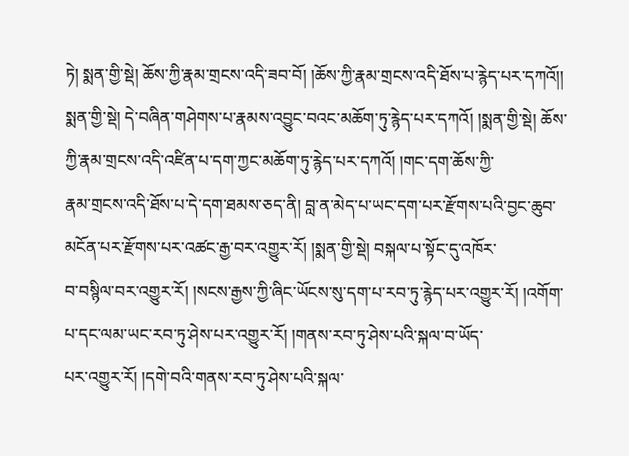ཏེ། སྨན་གྱི་སྡེ། ཆོས་ཀྱི་རྣམ་གྲངས་འདི་ཟབ་བོ། །ཆོས་ཀྱི་རྣམ་གྲངས་འདི་ཐོས་པ་རྙེད་པར་དཀའོ།།
སྨན་གྱི་སྡེ། དེ་བཞིན་གཤེགས་པ་རྣམས་འབྱུང་བའང་མཆོག་ཏུ་རྙེད་པར་དཀའོ། །སྨན་གྱི་སྡེ། ཆོས་ཀྱི་རྣམ་གྲངས་འདི་འཛིན་པ་དག་ཀྱང་མཆོག་ཏུ་རྙེད་པར་དཀའོ། །གང་དག་ཆོས་ཀྱི་
རྣམ་གྲངས་འདི་ཐོས་པ་དེ་དག་ཐམས་ཅད་ནི། བླ་ན་མེད་པ་ཡང་དག་པར་རྫོགས་པའི་བྱང་ཆུབ་མངོན་པར་རྫོགས་པར་འཚང་རྒྱ་བར་འགྱུར་རོ། །སྨན་གྱི་སྡེ། བསྐལ་པ་སྟོང་དུ་འཁོར་
བ་བསྙིལ་བར་འགྱུར་རོ། །སངས་རྒྱས་ཀྱི་ཞིང་ཡོངས་སུ་དག་པ་རབ་ཏུ་རྙེད་པར་འགྱུར་རོ། །འགོག་པ་དང་ལམ་ཡང་རབ་ཏུ་ཤེས་པར་འགྱུར་རོ། །གནས་རབ་ཏུ་ཤེས་པའི་སྐལ་བ་ཡོད་
པར་འགྱུར་རོ། །དགེ་བའི་གནས་རབ་ཏུ་ཤེས་པའི་སྐལ་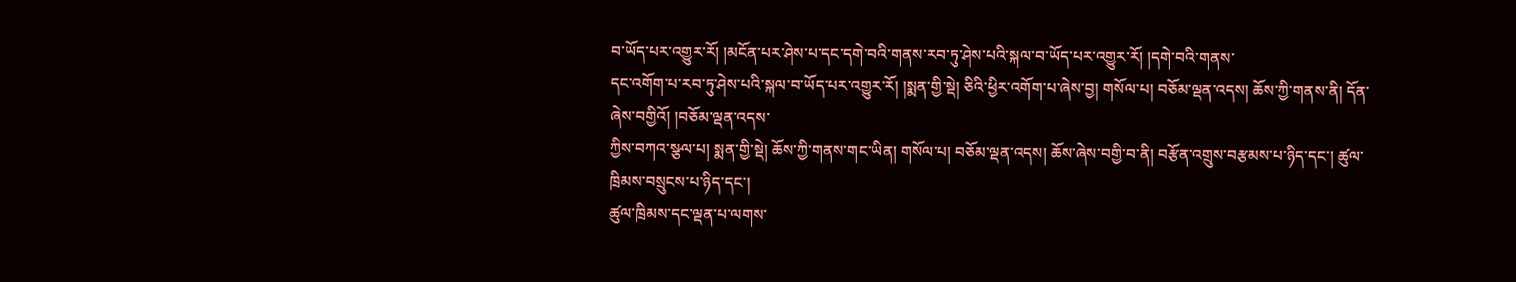བ་ཡོད་པར་འགྱུར་རོ། །མངོན་པར་ཤེས་པ་དང་དགེ་བའི་གནས་རབ་ཏུ་ཤེས་པའི་སྐལ་བ་ཡོད་པར་འགྱུར་རོ། །དགེ་བའི་གནས་
དང་འགོག་པ་རབ་ཏུ་ཤེས་པའི་སྐལ་བ་ཡོད་པར་འགྱུར་རོ། །སྨན་གྱི་སྡེ། ཅིའི་ཕྱིར་འགོག་པ་ཞེས་བྱ། གསོལ་པ། བཅོམ་ལྡན་འདས། ཆོས་ཀྱི་གནས་ནི། དོན་ཞེས་བགྱིའོ། །བཅོམ་ལྡན་འདས་
ཀྱིས་བཀའ་སྩལ་པ། སྨན་གྱི་སྡེ། ཆོས་ཀྱི་གནས་གང་ཡིན། གསོལ་པ། བཅོམ་ལྡན་འདས། ཆོས་ཞེས་བགྱི་བ་ནི། བརྩོན་འགྲུས་བརྩམས་པ་ཉིད་དང་། ཚུལ་ཁྲིམས་བསྲུངས་པ་ཉིད་དང་།
ཚུལ་ཁྲིམས་དང་ལྡན་པ་ལགས་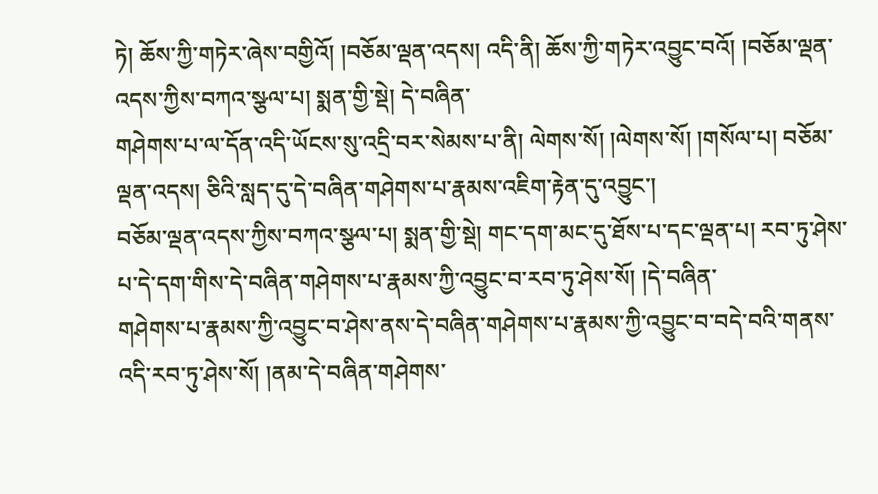ཏེ། ཆོས་ཀྱི་གཏེར་ཞེས་བགྱིའོ། །བཅོམ་ལྡན་འདས། འདི་ནི། ཆོས་ཀྱི་གཏེར་འབྱུང་བའོ། །བཅོམ་ལྡན་འདས་ཀྱིས་བཀའ་སྩལ་པ། སྨན་གྱི་སྡེ། དེ་བཞིན་
གཤེགས་པ་ལ་དོན་འདི་ཡོངས་སུ་འདྲི་བར་སེམས་པ་ནི། ལེགས་སོ། །ལེགས་སོ། །གསོལ་པ། བཅོམ་ལྡན་འདས། ཅིའི་སླད་དུ་དེ་བཞིན་གཤེགས་པ་རྣམས་འཇིག་རྟེན་དུ་འབྱུང་།
བཅོམ་ལྡན་འདས་ཀྱིས་བཀའ་སྩལ་པ། སྨན་གྱི་སྡེ། གང་དག་མང་དུ་ཐོས་པ་དང་ལྡན་པ། རབ་ཏུ་ཤེས་པ་དེ་དག་གིས་དེ་བཞིན་གཤེགས་པ་རྣམས་ཀྱི་འབྱུང་བ་རབ་ཏུ་ཤེས་སོ། །དེ་བཞིན་
གཤེགས་པ་རྣམས་ཀྱི་འབྱུང་བ་ཤེས་ནས་དེ་བཞིན་གཤེགས་པ་རྣམས་ཀྱི་འབྱུང་བ་བདེ་བའི་གནས་འདི་རབ་ཏུ་ཤེས་སོ། །ནམ་དེ་བཞིན་གཤེགས་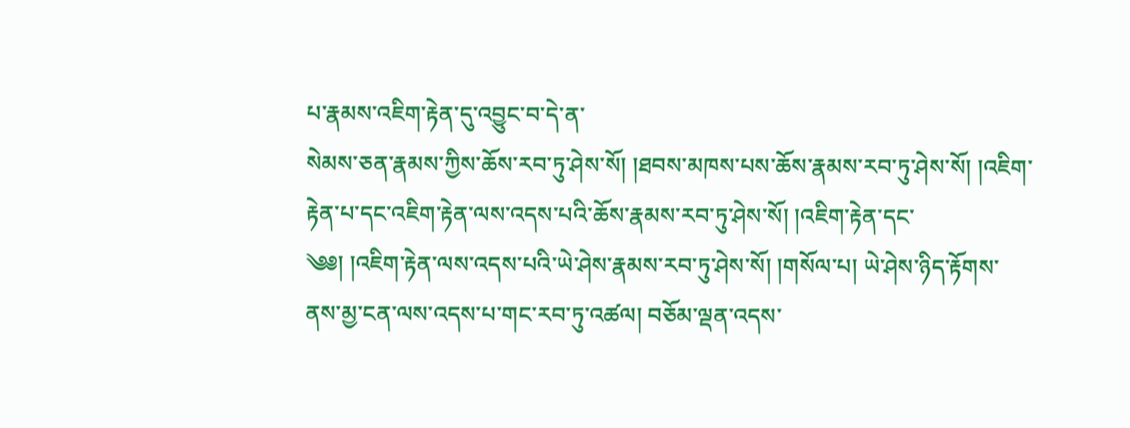པ་རྣམས་འཇིག་རྟེན་དུ་འབྱུང་བ་དེ་ན་
སེམས་ཅན་རྣམས་ཀྱིས་ཆོས་རབ་ཏུ་ཤེས་སོ། །ཐབས་མཁས་པས་ཆོས་རྣམས་རབ་ཏུ་ཤེས་སོ། །འཇིག་རྟེན་པ་དང་འཇིག་རྟེན་ལས་འདས་པའི་ཆོས་རྣམས་རབ་ཏུ་ཤེས་སོ། །འཇིག་རྟེན་དང་
༄༅། །འཇིག་རྟེན་ལས་འདས་པའི་ཡེ་ཤེས་རྣམས་རབ་ཏུ་ཤེས་སོ། །གསོལ་པ། ཡེ་ཤེས་ཉིད་རྟོགས་ནས་མྱ་ངན་ལས་འདས་པ་གང་རབ་ཏུ་འཚལ། བཅོམ་ལྡན་འདས་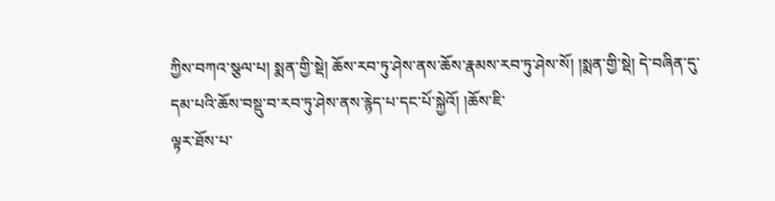ཀྱིས་བཀའ་སྩལ་པ། སྨན་གྱི་སྡེ། ཆོས་རབ་ཏུ་ཤེས་ནས་ཆོས་རྣམས་རབ་ཏུ་ཤེས་སོ། །སྨན་གྱི་སྡེ། དེ་བཞིན་དུ་དམ་པའི་ཆོས་བསྡུ་བ་རབ་ཏུ་ཤེས་ནས་རྙེད་པ་དང་པོ་སྐྱེའོ། །ཆོས་ཇི་
ལྟར་ཐོས་པ་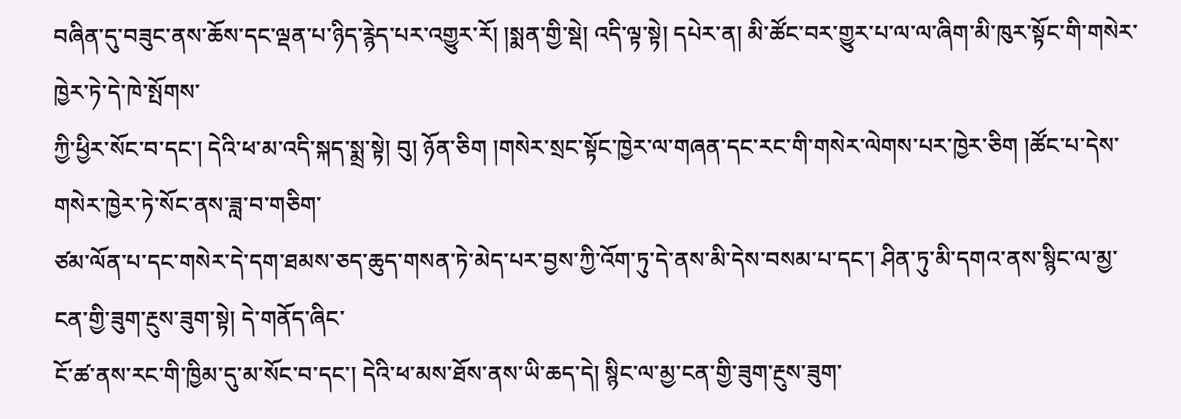བཞིན་དུ་བཟུང་ནས་ཆོས་དང་ལྡན་པ་ཉིད་རྙེད་པར་འགྱུར་རོ། །སྨན་གྱི་སྡེ། འདི་ལྟ་སྟེ། དཔེར་ན། མི་ཚོང་བར་གྱུར་པ་ལ་ལ་ཞིག་མི་ཁུར་སྟོང་གི་གསེར་ཁྱེར་ཏེ་དེ་ཁེ་སྤོགས་
ཀྱི་ཕྱིར་སོང་བ་དང་། དེའི་ཕ་མ་འདི་སྐད་སྨྲ་སྟེ། བུ། ཉོན་ཅིག །གསེར་སྲང་སྟོང་ཁྱེར་ལ་གཞན་དང་རང་གི་གསེར་ལེགས་པར་ཁྱེར་ཅིག །ཚོང་པ་དེས་གསེར་ཁྱེར་ཏེ་སོང་ནས་ཟླ་བ་གཅིག་
ཙམ་ལོན་པ་དང་གསེར་དེ་དག་ཐམས་ཅད་ཆུད་གསན་ཏེ་མེད་པར་བྱས་ཀྱི་འོག་ཏུ་དེ་ནས་མི་དེས་བསམ་པ་དང་། ཤིན་ཏུ་མི་དགའ་ནས་སྙིང་ལ་མྱ་ངན་གྱི་ཟུག་རྔུས་ཟུག་སྟེ། དེ་གནོད་ཞིང་
ངོ་ཚ་ནས་རང་གི་ཁྱིམ་དུ་མ་སོང་བ་དང་། དེའི་ཕ་མས་ཐོས་ནས་ཡི་ཆད་དེ། སྙིང་ལ་མྱ་ངན་གྱི་ཟུག་རྔུས་ཟུག་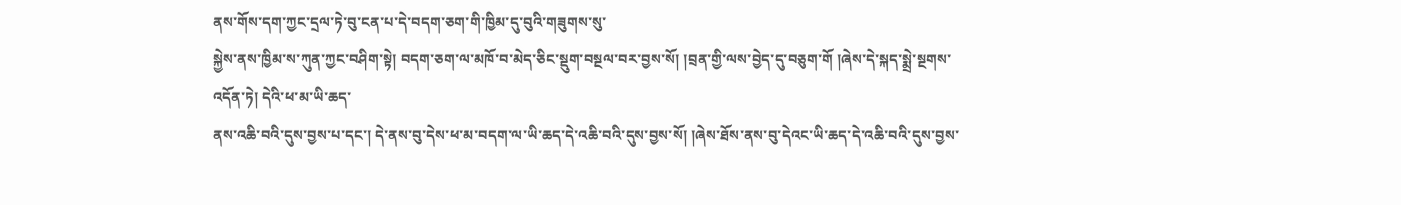ནས་གོས་དག་ཀྱང་དྲལ་ཏེ་བུ་ངན་པ་དེ་བདག་ཅག་གི་ཁྱིམ་དུ་བུའི་གཟུགས་སུ་
སྐྱེས་ནས་ཁྱིམ་ས་ཀུན་ཀྱང་བཤིག་སྟེ། བདག་ཅག་ལ་མཁོ་བ་མེད་ཅིང་སྡུག་བསྔལ་བར་བྱས་སོ། །བྲན་གྱི་ལས་བྱེད་དུ་བཅུག་གོ །ཞེས་དེ་སྐད་སྨྲེ་སྔགས་འདོན་ཏེ། དེའི་ཕ་མ་ཡི་ཆད་
ནས་འཆི་བའི་དུས་བྱས་པ་དང་། དེ་ནས་བུ་དེས་ཕ་མ་བདག་ལ་ཡི་ཆད་དེ་འཆི་བའི་དུས་བྱས་སོ། །ཞེས་ཐོས་ནས་བུ་དེའང་ཡི་ཆད་དེ་འཆི་བའི་དུས་བྱས་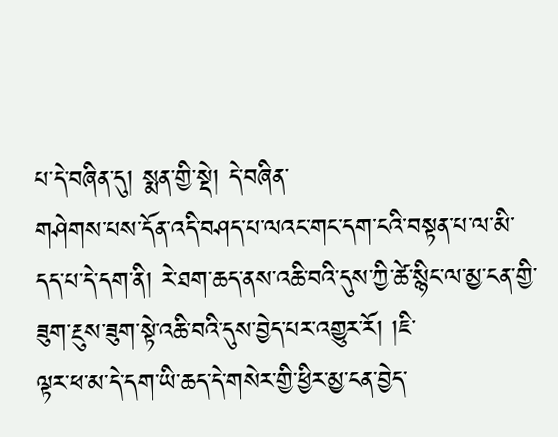པ་དེ་བཞིན་དུ། སྨན་གྱི་སྡེ། དེ་བཞིན་
གཤེགས་པས་དོན་འདི་བཤད་པ་ལའང་གང་དག་ངའི་བསྟན་པ་ལ་མི་དད་པ་དེ་དག་ནི། རེ་ཐག་ཆད་ནས་འཆི་བའི་དུས་ཀྱི་ཚེ་སྙིང་ལ་མྱ་ངན་གྱི་ཟུག་རྔུས་ཟུག་སྟེ་འཆི་བའི་དུས་བྱེད་པར་འགྱུར་རོ། །ཇི་
ལྟར་ཕ་མ་དེ་དག་ཡི་ཆད་དེ་གསེར་གྱི་ཕྱིར་མྱ་ངན་བྱེད་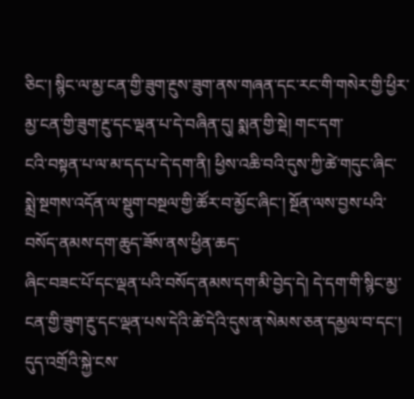ཅིང་། སྙིང་ལ་མྱ་ངན་གྱི་ཟུག་རྔུས་ཟུག་ནས་གཞན་དང་རང་གི་གསེར་གྱི་ཕྱིར་མྱ་ངན་གྱི་ཟུག་རྔུ་དང་ལྡན་པ་དེ་བཞིན་དུ། སྨན་གྱི་སྡེ། གང་དག་
ངའི་བསྟན་པ་ལ་མ་དད་པ་དེ་དག་ནི། ཕྱིས་འཆི་བའི་དུས་ཀྱི་ཚེ་གདུང་ཞིང་སྨྲེ་སྔགས་འདོན་ལ་སྡུག་བསྔལ་གྱི་ཚོར་བ་མྱོང་ཞིང་། སྔོན་ལས་བྱས་པའི་བསོད་ནམས་དག་ཆུད་ཟོས་ནས་ཕྱིན་ཆད་
ཞིང་བཟང་པོ་དང་ལྡན་པའི་བསོད་ནམས་དག་མི་བྱེད་དེ། དེ་དག་གི་སྙིང་མྱ་ངན་གྱི་ཟུག་རྔུ་དང་ལྡན་པས་དེའི་ཚེ་དེའི་དུས་ན་སེམས་ཅན་དམྱལ་བ་དང་། དུད་འགྲོའི་སྐྱེ་ངས་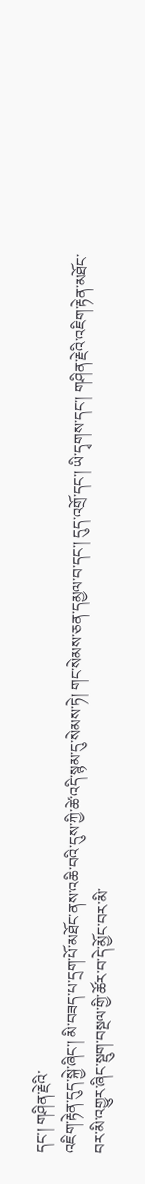དང་། གཤིན་རྗེའི་
འཇིག་རྟེན་དུད་སྐྱེ་ཞིང་། མི་བཟད་པ་དྲག་པོ་མཐོང་ནས་འཆི་བའི་དུས་ཀྱི་ཚེ་འདི་སྙམ་དུ་སེམས་ཏེ། གང་སེམས་ཅན་དམྱལ་བ་དང་། དུད་འགྲོ་དང་། ཡི་དྭགས་དང་། གཤིན་རྗེའི་འཇིག་རྟེན་མཐོང་
བར་མི་འགྱུར་ཞིང་སྡུག་བསྔལ་གྱི་ཚོར་བ་དེ་མྱོང་བར་མི་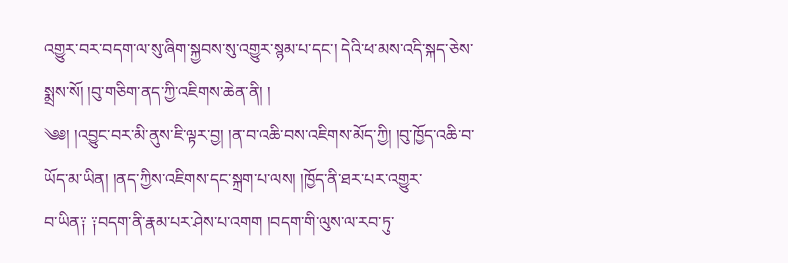འགྱུར་བར་བདག་ལ་སུ་ཞིག་སྐྱབས་སུ་འགྱུར་སྙམ་པ་དང་། དེའི་ཕ་མས་འདི་སྐད་ཅེས་སྨྲས་སོ། །བུ་གཅིག་ནད་ཀྱི་འཇིགས་ཆེན་ནི། །
༄༅། །འབྱུང་བར་མི་ནུས་ཇི་ལྟར་བྱ། །ན་བ་འཆི་བས་འཇིགས་མོད་ཀྱི། །བུ་ཁྱོད་འཆི་བ་ཡོད་མ་ཡིན། །ནད་ཀྱིས་འཇིགས་དང་སྐྲག་པ་ལས། །ཁྱོད་ནི་ཐར་པར་འགྱུར་
བ་ཡིན༑ ༑བདག་ནི་རྣམ་པར་ཤེས་པ་འགག །བདག་གི་ལུས་ལ་རབ་ཏུ་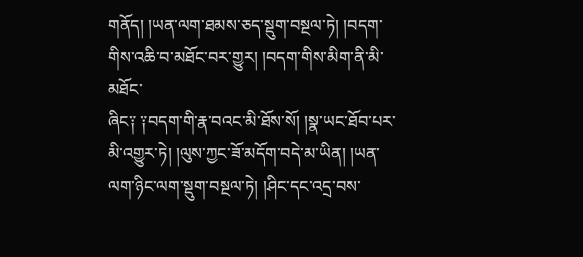གནོད། །ཡན་ལག་ཐམས་ཅད་སྡུག་བསྔལ་ཏེ། །བདག་གིས་འཆི་བ་མཐོང་བར་གྱུར། །བདག་གིས་མིག་ནི་མི་མཐོང་
ཞིང༑ ༑བདག་གི་རྣ་བའང་མི་ཐོས་སོ། །སྣ་ཡང་ཐོབ་པར་མི་འགྱུར་ཏེ། །ལུས་ཀྱང་ཟོ་མདོག་བདེ་མ་ཡིན། །ཡན་ལག་ཉིང་ལག་སྡུག་བསྔལ་ཏེ། །ཤིང་དང་འདྲ་བས་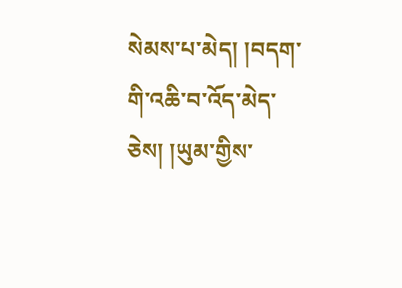སེམས་པ་མེད། །བདག་
གི་འཆི་བ་འོད་མེད་ཅེས། །ཡུམ་གྱིས་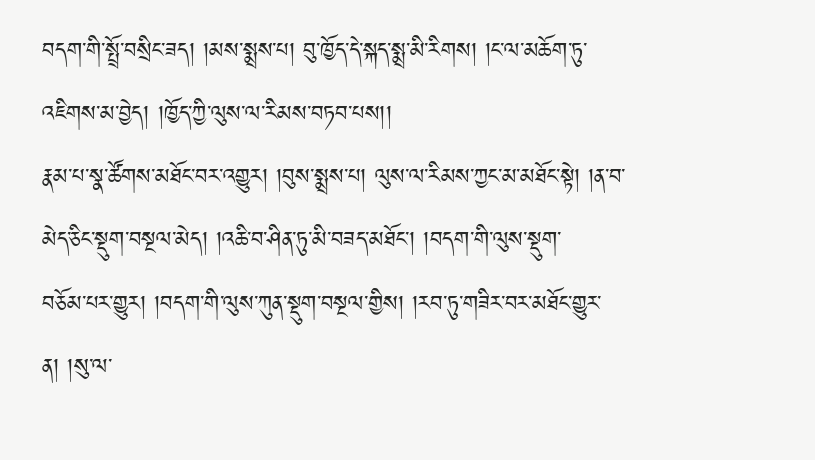བདག་གི་སྤྲོ་བསྲིང་ཟད། །མས་སྨྲས་པ། བུ་ཁྱོད་དེ་སྐད་སྨྲ་མི་རིགས། །ང་ལ་མཆོག་ཏུ་འཇིགས་མ་བྱེད། །ཁྱོད་ཀྱི་ལུས་ལ་རིམས་བཏབ་པས།།
རྣམ་པ་སྣ་ཚོགས་མཐོང་བར་འགྱུར། །བུས་སྨྲས་པ། ལུས་ལ་རིམས་ཀྱང་མ་མཐོང་སྟེ། །ན་བ་མེད་ཅིང་སྡུག་བསྔལ་མེད། །འཆི་བ་ཤིན་ཏུ་མི་བཟད་མཐོང་། །བདག་གི་ལུས་སྡུག་
བཅོམ་པར་གྱུར། །བདག་གི་ལུས་ཀུན་སྡུག་བསྔལ་གྱིས། །རབ་ཏུ་གཟིར་བར་མཐོང་གྱུར་ན། །སུ་ལ་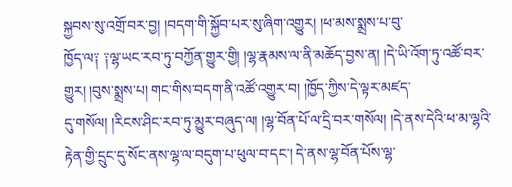སྐྱབས་སུ་འགྲོ་བར་བྱ། །བདག་གི་སྐྱོབ་པར་སུ་ཞིག་འགྱུར། །ཕ་མས་སྨྲས་པ་བུ་
ཁྱོད་ལ༑ ༑ལྷ་ཡང་རབ་ཏུ་བཀྱོན་གྱུར་གྱི། །ལྷ་རྣམས་ལ་ནི་མཆོད་བྱས་ན། །དེ་ཡི་འོག་ཏུ་འཚོ་བར་གྱུར། །བུས་སྨྲས་པ། གང་གིས་བདག་ནི་འཚོ་འགྱུར་བ། །ཁྱོད་ཀྱིས་དེ་ལྟར་མཛད་
དུ་གསོལ། །རིངས་ཤིང་རབ་ཏུ་མྱུར་བཞུད་ལ། །ལྷ་བོན་པོ་ལ་དྲི་བར་གསོལ། །དེ་ནས་དེའི་ཕ་མ་ལྷའི་རྟེན་གྱི་དྲུང་དུ་སོང་ནས་ལྷ་ལ་བདུག་པ་ཕུལ་བ་དང་། དེ་ནས་ལྷ་བོན་པོས་ལྷ་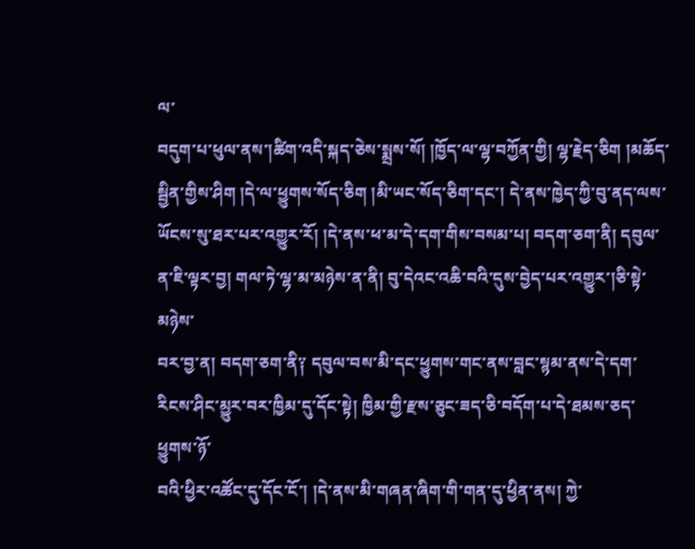ལ་
བདུག་པ་ཕུལ་ནས་།ཚིག་འདི་སྐད་ཅེས་སྨྲས་སོ། །ཁྱོད་ལ་ལྷ་བཀྱོན་གྱི། ལྷ་རྗེད་ཅིག །མཆོད་སྦྱིན་གྱིས་ཤིག །དེ་ལ་ཕྱུགས་སོད་ཅིག །མི་ཡང་སོད་ཅིག་དང་། དེ་ནས་ཁྱེད་ཀྱི་བུ་ནད་ལས་
ཡོངས་སུ་ཐར་པར་འགྱུར་རོ། །དེ་ནས་ཕ་མ་དེ་དག་གིས་བསམ་པ། བདག་ཅག་ནི། དབུལ་ན་ཇི་ལྟར་བྱ། གལ་ཏེ་ལྷ་མ་མཉེས་ན་ནི། བུ་དེའང་འཆི་བའི་དུས་བྱེད་པར་འགྱུར་།ཅི་སྟེ་མཉེས་
བར་བྱ་ན། བདག་ཅག་ནི༑ དབུལ་བས་མི་དང་ཕྱུགས་གང་ནས་བླང་སྙམ་ནས་དེ་དག་རིངས་ཤིང་མྱུར་བར་ཁྱིམ་དུ་དོང་སྟེ། ཁྱིམ་གྱི་རྫས་ཅུང་ཟད་ཅི་བདོག་པ་དེ་ཐམས་ཅད་ཕྱུགས་ཉོ་
བའི་ཕྱིར་འཚོང་དུ་དོང་ངོ་། །དེ་ནས་མི་གཞན་ཞིག་གི་གན་དུ་ཕྱིན་ནས། ཀྱེ་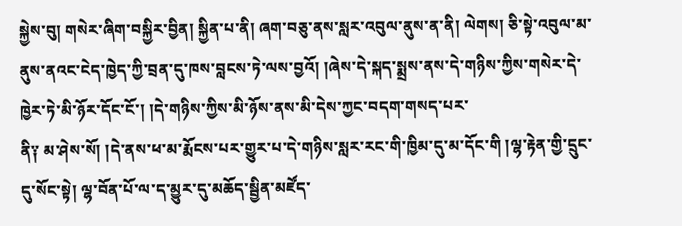སྐྱེས་བུ། གསེར་ཞིག་བསྐྱིར་བྱིན། སྐྱིན་པ་ནི། ཞག་བཅུ་ནས་སླར་འབུལ་ནུས་ན་ནི། ལེགས། ཅི་སྟེ་འབུལ་མ་
ནུས་ནའང་ངེད་ཁྱེད་ཀྱི་བྲན་དུ་ཁས་བླངས་ཏེ་ལས་བྱའོ། །ཞེས་དེ་སྐད་སྨྲས་ནས་དེ་གཉིས་ཀྱིས་གསེར་དེ་ཁྱེར་ཏེ་མི་ཉོར་དོང་ངོ་། །དེ་གཉིས་ཀྱིས་མི་ཉོས་ནས་མི་དེས་ཀྱང་བདག་གསད་པར་
ནི༑ མ་ཤེས་སོ། །དེ་ནས་ཕ་མ་རྨོངས་པར་གྱུར་པ་དེ་གཉིས་སླར་རང་གི་ཁྱིམ་དུ་མ་དོང་གི །ལྷ་རྟེན་གྱི་དྲུང་དུ་སོང་སྟེ། ལྷ་བོན་པོ་ལ་ད་མྱུར་དུ་མཆོད་སྦྱིན་མཛོད་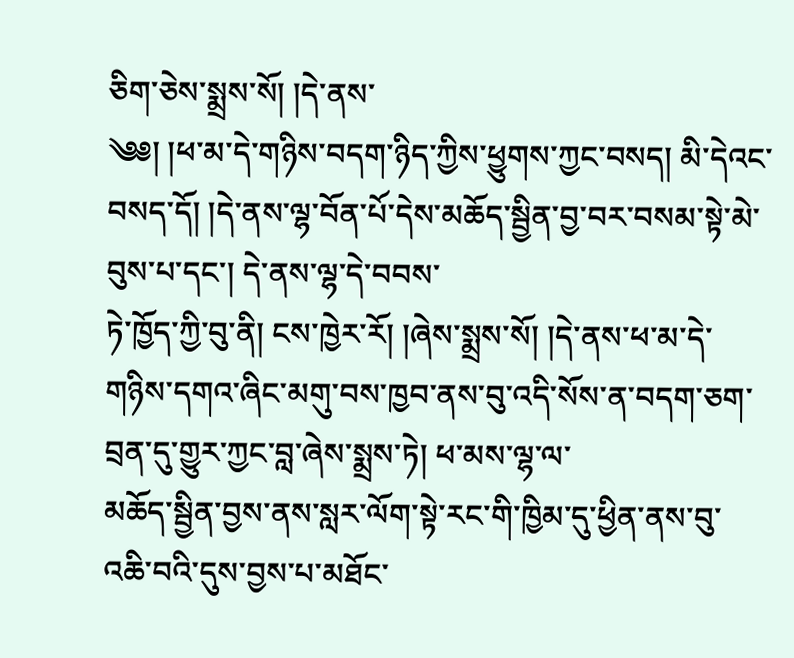ཅིག་ཅེས་སྨྲས་སོ། །དེ་ནས་
༄༅། །ཕ་མ་དེ་གཉིས་བདག་ཉིད་ཀྱིས་ཕྱུགས་ཀྱང་བསད། མི་དེའང་བསད་དོ། །དེ་ནས་ལྷ་བོན་པོ་དེས་མཆོད་སྦྱིན་བྱ་བར་བསམ་སྟེ་མེ་བུས་པ་དང་། དེ་ནས་ལྷ་དེ་བབས་
ཏེ་ཁྱོད་ཀྱི་བུ་ནི། ངས་ཁྱེར་རོ། །ཞེས་སྨྲས་སོ། །དེ་ནས་ཕ་མ་དེ་གཉིས་དགའ་ཞིང་མགུ་བས་ཁྱབ་ནས་བུ་འདི་སོས་ན་བདག་ཅག་བྲན་དུ་གྱུར་ཀྱང་བླ་ཞེས་སྨྲས་ཏེ། ཕ་མས་ལྷ་ལ་
མཆོད་སྦྱིན་བྱས་ནས་སླར་ལོག་སྟེ་རང་གི་ཁྱིམ་དུ་ཕྱིན་ནས་བུ་འཆི་བའི་དུས་བྱས་པ་མཐོང་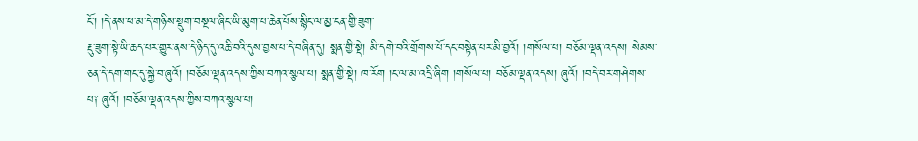ངོ་། །དེ་ནས་ཕ་མ་དེ་གཉིས་སྡུག་བསྔལ་ཞིང་ཡི་མུག་པ་ཆེན་པོས་སྙིང་ལ་མྱ་ངན་གྱི་ཟུག་
རྡུ་ཟུག་སྟེ་ཡི་ཆད་པར་གྱུར་ནས་དེ་ཉིད་དུ་འཆི་བའི་དུས་བྱས་པ་དེ་བཞིན་དུ། སྨན་གྱི་སྡེ། མི་དགེ་བའི་གྲོགས་པོ་དང་བསྟེན་པར་མི་བྱའོ། །གསོལ་པ། བཅོམ་ལྡན་འདས། སེམས་
ཅན་དེ་དག་གང་དུ་སྐྱེ་བ་ཞུའོ། །བཅོམ་ལྡན་འདས་ཀྱིས་བཀའ་སྩལ་པ། སྨན་གྱི་སྡེ། ཁ་རོག །ང་ལ་མ་འདྲི་ཞིག །གསོལ་པ། བཅོམ་ལྡན་འདས། ཞུའོ། །བདེ་བར་གཤེགས་
པ༑ ཞུའོ། །བཅོམ་ལྡན་འདས་ཀྱིས་བཀའ་སྩལ་པ།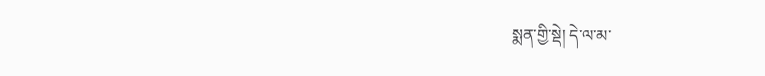སྨན་གྱི་སྡེ། དེ་ལ་མ་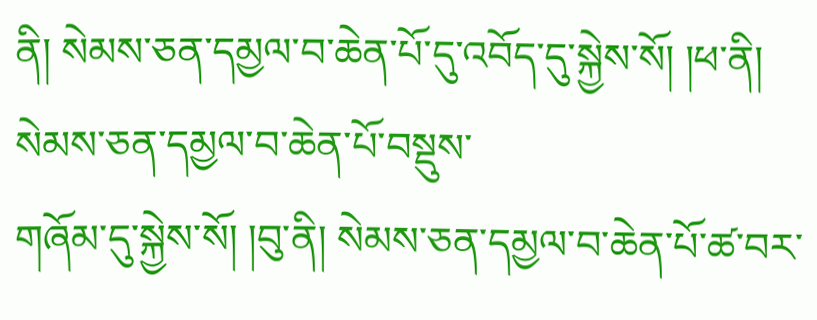ནི། སེམས་ཅན་དམྱལ་བ་ཆེན་པོ་དུ་འབོད་དུ་སྐྱེས་སོ། །ཕ་ནི། སེམས་ཅན་དམྱལ་བ་ཆེན་པོ་བསྡུས་
གཞོམ་དུ་སྐྱེས་སོ། །བུ་ནི། སེམས་ཅན་དམྱལ་བ་ཆེན་པོ་ཚ་བར་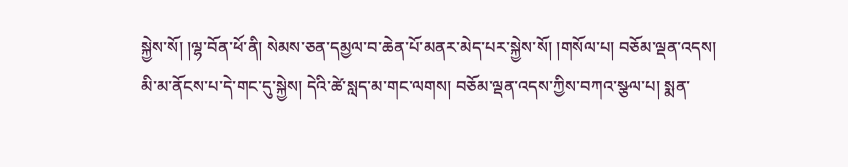སྐྱེས་སོ། །ལྷ་བོན་ཕོ་ནི། སེམས་ཅན་དམྱལ་བ་ཆེན་པོ་མནར་མེད་པར་སྐྱེས་སོ། །གསོལ་པ། བཅོམ་ལྡན་འདས།
མི་མ་ནོངས་པ་དེ་གང་དུ་སྐྱེས། དེའི་ཚེ་སླད་མ་གང་ལགས། བཅོམ་ལྡན་འདས་ཀྱིས་བཀའ་སྩལ་པ། སྨན་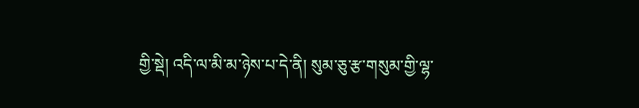གྱི་སྡེ། འདི་ལ་མི་མ་ཉེས་པ་དེ་ནི། སུམ་ཅུ་རྩ་གསུམ་གྱི་ལྷ་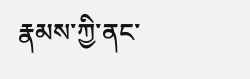རྣམས་ཀྱི་ནང་